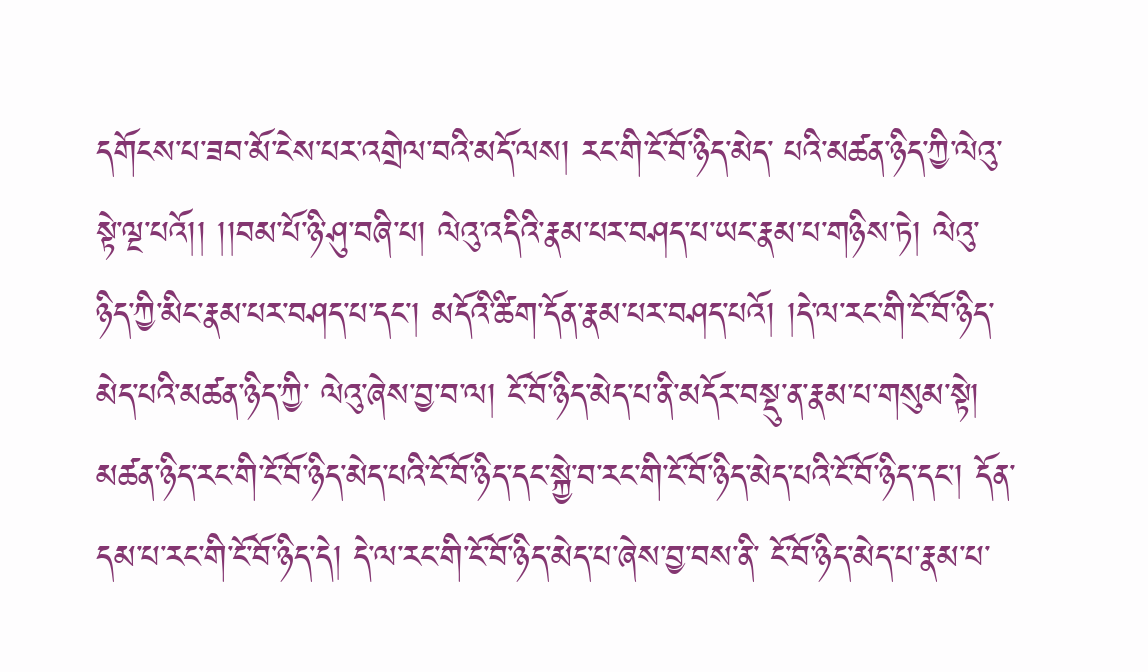དགོངས་པ་ཟབ་མོ་ངེས་པར་འགྲེལ་བའི་མདོ་ལས། རང་གི་ངོ་བོ་ཉིད་མེད་ པའི་མཚན་ཉིད་ཀྱི་ལེའུ་སྟེ་ལྔ་པའོ།། །།བམ་པོ་ཉི་ཤུ་བཞི་པ། ལེའུ་འདིའི་རྣམ་པར་བཤད་པ་ཡང་རྣམ་པ་གཉིས་ཏེ། ལེའུ་ཉིད་ཀྱི་མིང་རྣམ་པར་བཤད་པ་དང་། མདོའི་ཚིག་དོན་རྣམ་པར་བཤད་པའོ། །དེ་ལ་རང་གི་ངོ་བོ་ཉིད་མེད་པའི་མཚན་ཉིད་ཀྱི་ ལེའུ་ཞེས་བྱ་བ་ལ། ངོ་བོ་ཉིད་མེད་པ་ནི་མདོར་བསྡུ་ན་རྣམ་པ་གསུམ་སྟེ། མཚན་ཉིད་རང་གི་ངོ་བོ་ཉིད་མེད་པའི་ངོ་བོ་ཉིད་དང་སྐྱེ་བ་རང་གི་ངོ་བོ་ཉིད་མེད་པའི་ངོ་བོ་ཉིད་དང་། དོན་དམ་པ་རང་གི་ངོ་བོ་ཉིད་དེ། དེ་ལ་རང་གི་ངོ་བོ་ཉིད་མེད་པ་ཞེས་བྱ་བས་ནི་ ངོ་བོ་ཉིད་མེད་པ་རྣམ་པ་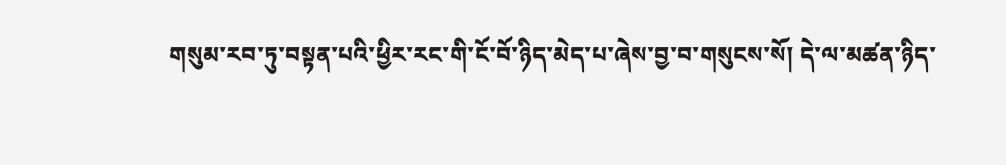གསུམ་རབ་ཏུ་བསྟན་པའི་ཕྱིར་རང་གི་ངོ་བོ་ཉིད་མེད་པ་ཞེས་བྱ་བ་གསུངས་སོ། དེ་ལ་མཚན་ཉིད་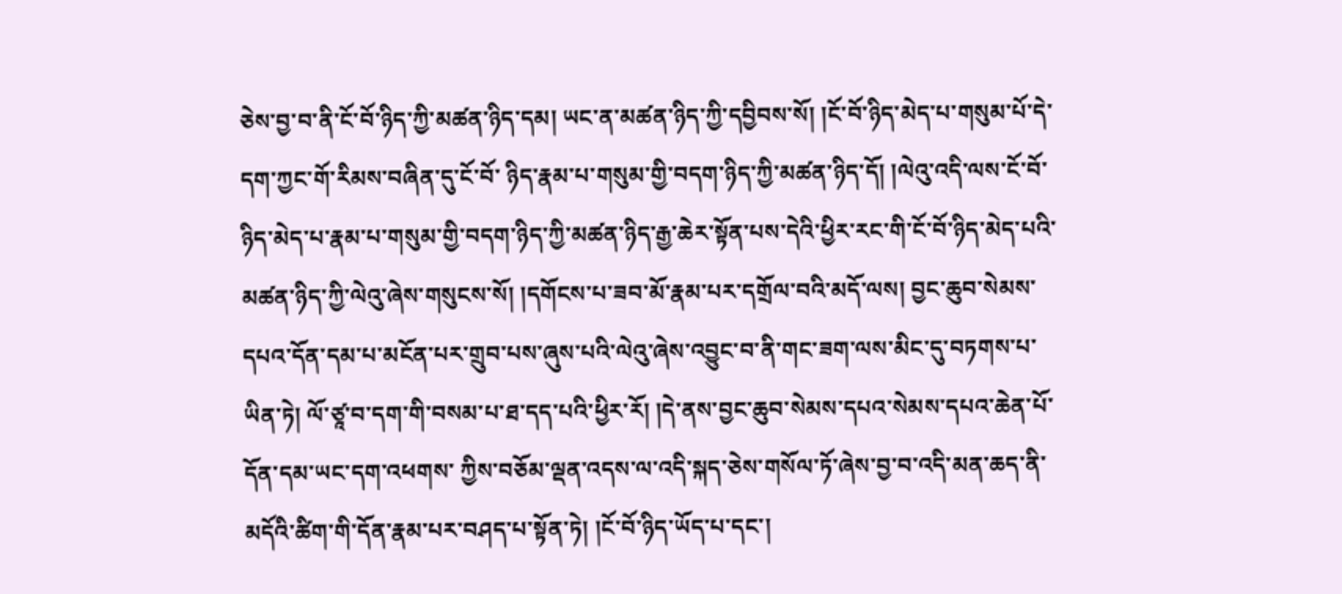ཅེས་བྱ་བ་ནི་ངོ་བོ་ཉིད་ཀྱི་མཚན་ཉིད་དམ། ཡང་ན་མཚན་ཉིད་ཀྱི་དབྱིབས་སོ། །ངོ་བོ་ཉིད་མེད་པ་གསུམ་པོ་དེ་དག་ཀྱང་གོ་རིམས་བཞིན་དུ་ངོ་བོ་ ཉིད་རྣམ་པ་གསུམ་གྱི་བདག་ཉིད་ཀྱི་མཚན་ཉིད་དོ། །ལེའུ་འདི་ལས་ངོ་བོ་ཉིད་མེད་པ་རྣམ་པ་གསུམ་གྱི་བདག་ཉིད་ཀྱི་མཚན་ཉིད་རྒྱ་ཆེར་སྟོན་པས་དེའི་ཕྱིར་རང་གི་ངོ་བོ་ཉིད་མེད་པའི་མཚན་ཉིད་ཀྱི་ལེའུ་ཞེས་གསུངས་སོ། །དགོངས་པ་ཟབ་མོ་རྣམ་པར་དགྲོལ་བའི་མདོ་ལས། བྱང་ཆུབ་སེམས་དཔའ་དོན་དམ་པ་མངོན་པར་གྲུབ་པས་ཞུས་པའི་ལེའུ་ཞེས་འབྱུང་བ་ནི་གང་ཟག་ལས་མིང་དུ་བཏགས་པ་ཡིན་ཏེ། ལོ་ཙཱ་བ་དག་གི་བསམ་པ་ཐ་དད་པའི་ཕྱིར་རོ། །དེ་ནས་བྱང་ཆུབ་སེམས་དཔའ་སེམས་དཔའ་ཆེན་པོ་དོན་དམ་ཡང་དག་འཕགས་ ཀྱིས་བཅོམ་ལྡན་འདས་ལ་འདི་སྐད་ཅེས་གསོལ་ཏོ་ཞེས་བྱ་བ་འདི་མན་ཆད་ནི་མདོའི་ཚིག་གི་དོན་རྣམ་པར་བཤད་པ་སྟོན་ཏེ། །ངོ་བོ་ཉིད་ཡོད་པ་དང་།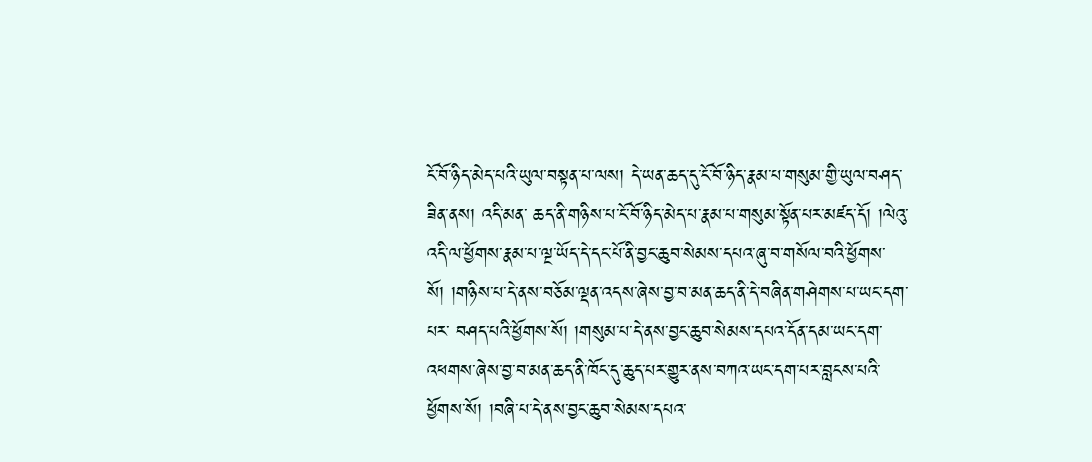ངོ་བོ་ཉིད་མེད་པའི་ཡུལ་བསྟན་པ་ལས། དེ་ཡན་ཆད་དུ་ངོ་བོ་ཉིད་རྣམ་པ་གསུམ་གྱི་ཡུལ་བཤད་ཟིན་ནས། འདི་མན་ ཆད་ནི་གཉིས་པ་ངོ་བོ་ཉིད་མེད་པ་རྣམ་པ་གསུམ་སྟོན་པར་མཛད་དོ། །ལེའུ་འདི་ལ་ཕྱོགས་རྣམ་པ་ལྔ་ཡོད་དེ་དང་པོ་ནི་བྱང་ཆུབ་སེམས་དཔའ་ཞུ་བ་གསོལ་བའི་ཕྱོགས་སོ། །གཉིས་པ་དེ་ནས་བཅོམ་ལྡན་འདས་ཞེས་བྱ་བ་མན་ཆད་ནི་དེ་བཞིན་གཤེགས་པ་ཡང་དག་པར་ བཤད་པའི་ཕྱོགས་སོ། །གསུམ་པ་དེ་ནས་བྱང་ཆུབ་སེམས་དཔའ་དོན་དམ་ཡང་དག་འཕགས་ཞེས་བྱ་བ་མན་ཆད་ནི་ཁོང་དུ་ཆུད་པར་གྱུར་ནས་བཀའ་ཡང་དག་པར་བླངས་པའི་ཕྱོགས་སོ། །བཞི་པ་དེ་ནས་བྱང་ཆུབ་སེམས་དཔའ་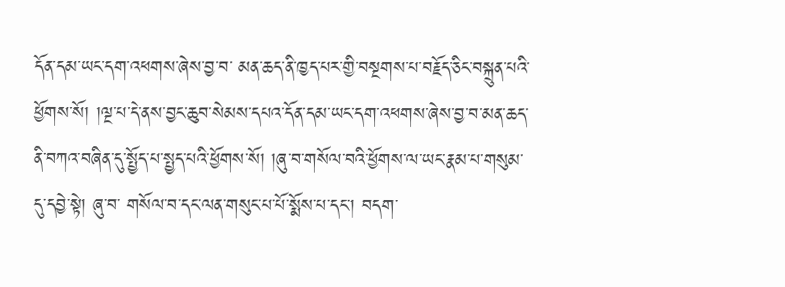དོན་དམ་ཡང་དག་འཕགས་ཞེས་བྱ་བ་ མན་ཆད་ནི་ཁྱད་པར་གྱི་བསྔགས་པ་བརྗོད་ཅིང་བསྐྲུན་པའི་ཕྱོགས་སོ། །ལྔ་པ་དེ་ནས་བྱང་ཆུབ་སེམས་དཔའ་དོན་དམ་ཡང་དག་འཕགས་ཞེས་བྱ་བ་མན་ཆད་ནི་བཀའ་བཞིན་དུ་སྤྱོད་པ་སྤྱད་པའི་ཕྱོགས་སོ། །ཞུ་བ་གསོལ་བའི་ཕྱོགས་ལ་ཡང་རྣམ་པ་གསུམ་དུ་དབྱེ་སྟེ། ཞུ་བ་ གསོལ་བ་དང་ལན་གསུང་པ་པོ་སྨོས་པ་དང་། བདག་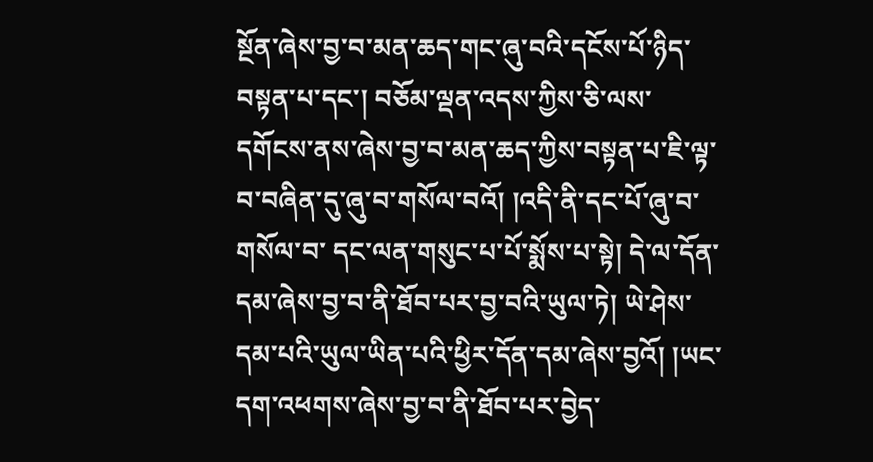སྔོན་ཞེས་བྱ་བ་མན་ཆད་གང་ཞུ་བའི་དངོས་པོ་ཉིད་བསྟན་པ་དང་། བཅོམ་ལྡན་འདས་ཀྱིས་ཅི་ལས་དགོངས་ནས་ཞེས་བྱ་བ་མན་ཆད་ཀྱིས་བསྟན་པ་ཇི་ལྟ་བ་བཞིན་དུ་ཞུ་བ་གསོལ་བའོ། །འདི་ནི་དང་པོ་ཞུ་བ་གསོལ་བ་ དང་ལན་གསུང་པ་པོ་སྨོས་པ་སྟེ། དེ་ལ་དོན་དམ་ཞེས་བྱ་བ་ནི་ཐོབ་པར་བྱ་བའི་ཡུལ་ཏེ། ཡེ་ཤེས་དམ་པའི་ཡུལ་ཡིན་པའི་ཕྱིར་དོན་དམ་ཞེས་བྱའོ། །ཡང་དག་འཕགས་ཞེས་བྱ་བ་ནི་ཐོབ་པར་བྱེད་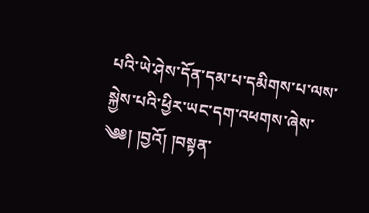པའི་ཡེ་ཤེས་དོན་དམ་པ་དམིགས་པ་ལས་སྐྱེས་པའི་ཕྱིར་ཡང་དག་འཕགས་ཞེས་ ༄༅། །བྱའོ། །བསྟན་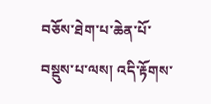བཅོས་ཐེག་པ་ཆེན་པོ་བསྡུས་པ་ལས། འདི་རྟོགས་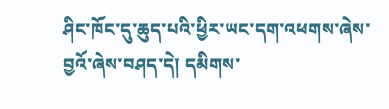ཤིང་ཁོང་དུ་ཆུད་པའི་ཕྱིར་ཡང་དག་འཕགས་ཞེས་བྱའོ་ཞེས་བཤད་དེ། དམིགས་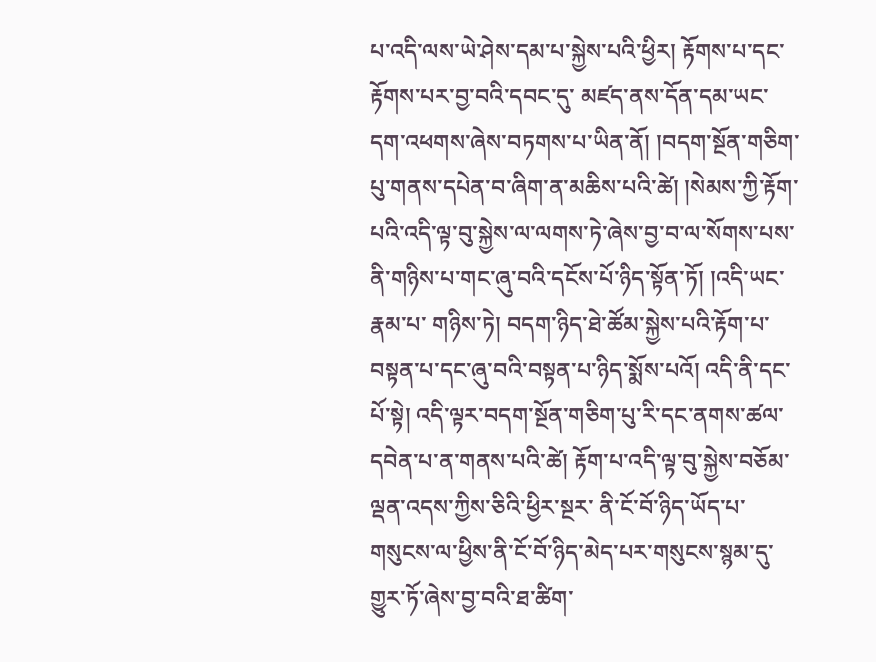པ་འདི་ལས་ཡེ་ཤེས་དམ་པ་སྐྱེས་པའི་ཕྱིར། རྟོགས་པ་དང་རྟོགས་པར་བྱ་བའི་དབང་དུ་ མཛད་ནས་དོན་དམ་ཡང་དག་འཕགས་ཞེས་བཏགས་པ་ཡིན་ནོ། །བདག་སྔོན་གཅིག་པུ་གནས་དཔེན་བ་ཞིག་ན་མཆིས་པའི་ཚེ། །སེམས་ཀྱི་རྟོག་པའི་འདི་ལྟ་བུ་སྐྱེས་ལ་ལགས་ཏེ་ཞེས་བྱ་བ་ལ་སོགས་པས་ནི་གཉིས་པ་གང་ཞུ་བའི་དངོས་པོ་ཉིད་སྟོན་ཏོ། །འདི་ཡང་རྣམ་པ་ གཉིས་ཏེ། བདག་ཉིད་ཐེ་ཚོམ་སྐྱེས་པའི་རྟོག་པ་བསྟན་པ་དང་ཞུ་བའི་བསྟན་པ་ཉིད་སྨོས་པའོ། འདི་ནི་དང་པོ་སྟེ། འདི་ལྟར་བདག་སྔོན་གཅིག་པུ་རི་དང་ནགས་ཚལ་དབེན་པ་ན་གནས་པའི་ཚེ། རྟོག་པ་འདི་ལྟ་བུ་སྐྱེས་བཅོམ་ལྡན་འདས་ཀྱིས་ཅིའི་ཕྱིར་སྔར་ ནི་ངོ་བོ་ཉིད་ཡོད་པ་གསུངས་ལ་ཕྱིས་ནི་ངོ་བོ་ཉིད་མེད་པར་གསུངས་སྙམ་དུ་གྱུར་ཏོ་ཞེས་བྱ་བའི་ཐ་ཚིག་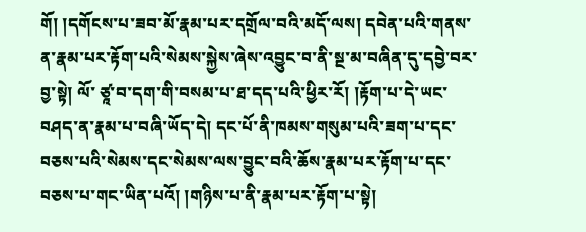གོ། །དགོངས་པ་ཟབ་མོ་རྣམ་པར་དགྲོལ་བའི་མདོ་ལས། དབེན་པའི་གནས་ན་རྣམ་པར་རྟོག་པའི་སེམས་སྐྱེས་ཞེས་འབྱུང་བ་ནི་སྔ་མ་བཞིན་དུ་དབྱེ་བར་བྱ་སྟེ། ལོ་ ཙཱ་བ་དག་གི་བསམ་པ་ཐ་དད་པའི་ཕྱིར་རོ། །རྟོག་པ་དེ་ཡང་བཤད་ན་རྣམ་པ་བཞི་ཡོད་དེ། དང་པོ་ནི་ཁམས་གསུམ་པའི་ཟག་པ་དང་བཅས་པའི་སེམས་དང་སེམས་ལས་བྱུང་བའི་ཆོས་རྣམ་པར་རྟོག་པ་དང་བཅས་པ་གང་ཡིན་པའོ། །གཉིས་པ་ནི་རྣམ་པར་རྟོག་པ་སྟེ།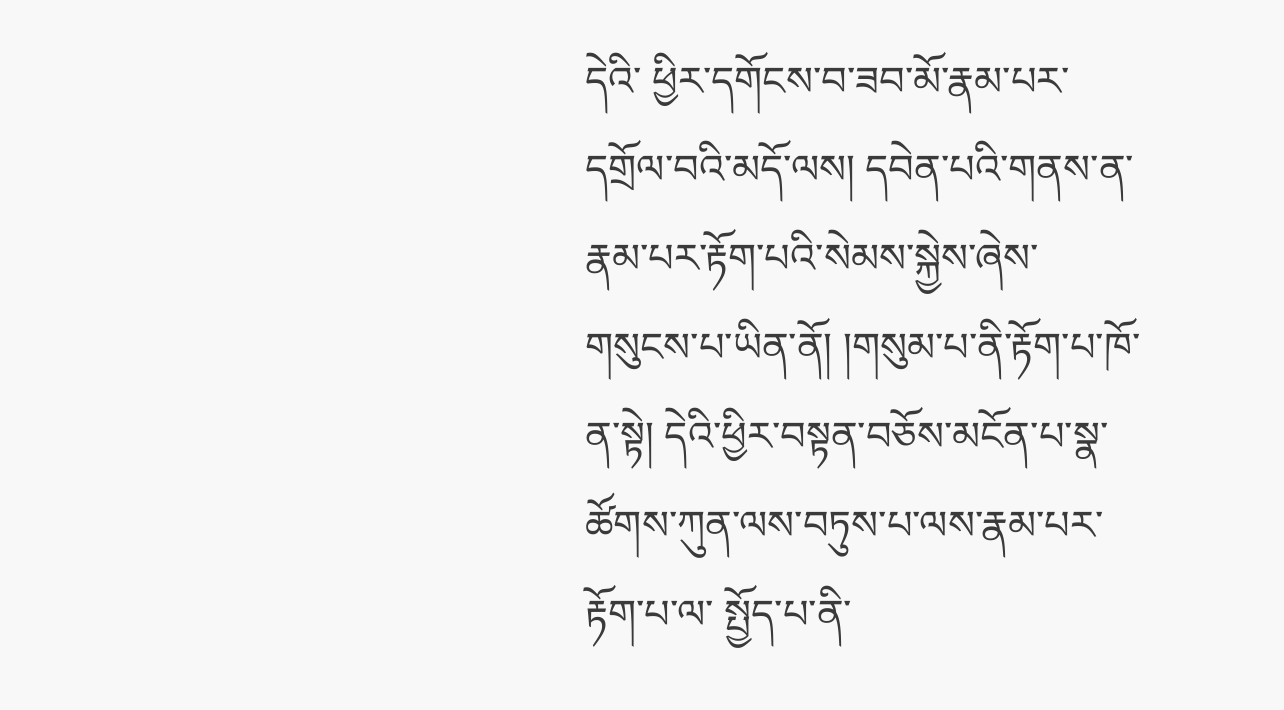དེའི་ ཕྱིར་དགོངས་བ་ཟབ་མོ་རྣམ་པར་དགྲོལ་བའི་མདོ་ལས། དབེན་པའི་གནས་ན་རྣམ་པར་རྟོག་པའི་སེམས་སྐྱེས་ཞེས་གསུངས་པ་ཡིན་ནོ། །གསུམ་པ་ནི་རྟོག་པ་ཁོ་ན་སྟེ། དེའི་ཕྱིར་བསྟན་བཅོས་མངོན་པ་སྣ་ཚོགས་ཀུན་ལས་བཏུས་པ་ལས་རྣམ་པར་རྟོག་པ་ལ་ སྤྱོད་པ་ནི་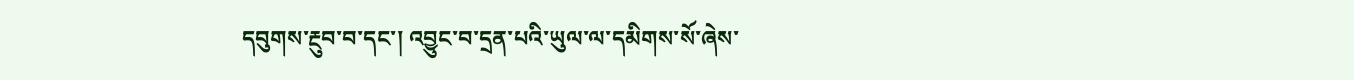དབུགས་རྔུབ་བ་དང་། འབྱུང་བ་དྲན་པའི་ཡུལ་ལ་དམིགས་སོ་ཞེས་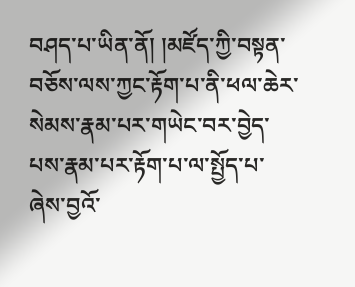བཤད་པ་ཡིན་ནོ། །མཛོད་ཀྱི་བསྟན་བཅོས་ལས་ཀྱང་རྟོག་པ་ནི་ཕལ་ཆེར་སེམས་རྣམ་པར་གཡེང་བར་བྱེད་པས་རྣམ་པར་རྟོག་པ་ལ་སྤྱོད་པ་ཞེས་བྱའོ་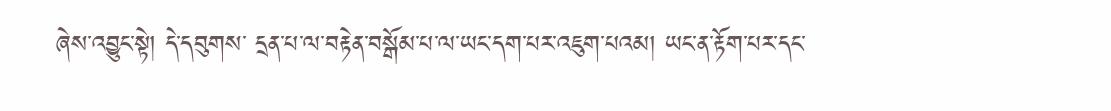ཞེས་འབྱུང་སྟེ། དེ་དབུགས་ དྲན་པ་ལ་བརྟེན་བསྒོམ་པ་ལ་ཡང་དག་པར་འཇུག་པའམ། ཡང་ན་རྟོག་པར་དང་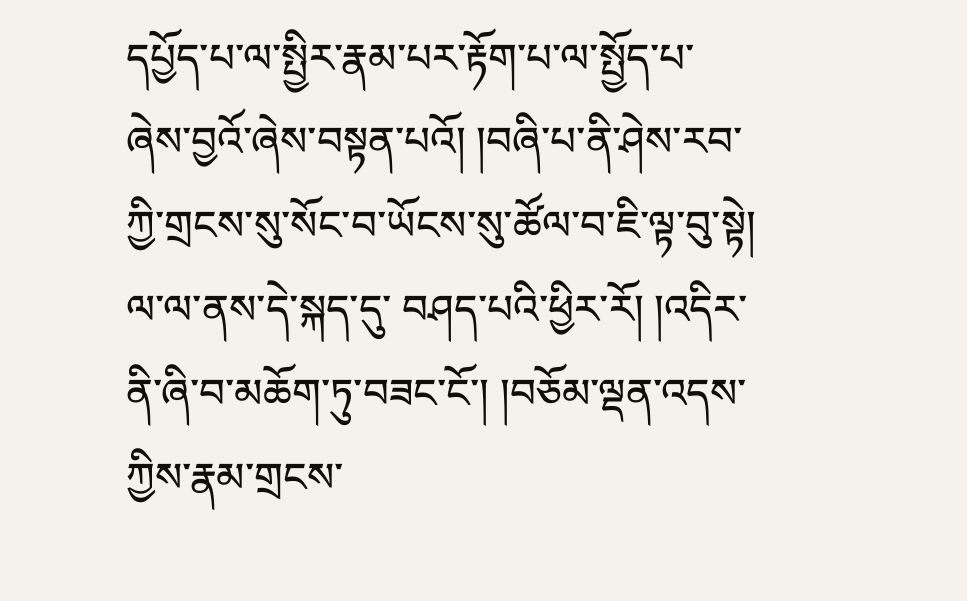དཔྱོད་པ་ལ་སྤྱིར་རྣམ་པར་རྟོག་པ་ལ་སྤྱོད་པ་ཞེས་བྱའོ་ཞེས་བསྟན་པའོ། །བཞི་པ་ནི་ཤེས་རབ་ཀྱི་གྲངས་སུ་སོང་བ་ཡོངས་སུ་ཚོལ་བ་ཇི་ལྟ་བུ་སྟེ། ལ་ལ་ནས་དེ་སྐད་དུ་ བཤད་པའི་ཕྱིར་རོ། །འདིར་ནི་ཞི་བ་མཆོག་ཏུ་བཟང་ངོ་། །བཅོམ་ལྡན་འདས་ཀྱིས་རྣམ་གྲངས་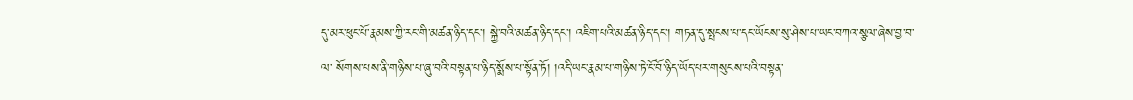དུ་མར་ཕུང་པོ་རྣམས་ཀྱི་རང་གི་མཚན་ཉིད་དང་། སྐྱེ་བའི་མཚན་ཉིད་དང་། འཇིག་པའི་མཚན་ཉིད་དང་། གཏན་དུ་སྤངས་པ་དང་ཡོངས་སུ་ཤེས་པ་ཡང་བཀའ་སྩལ་ཞེས་བྱ་བ་ལ་ སོགས་པས་ནི་གཉིས་པ་ཞུ་བའི་བསྟན་པ་ཉིད་སྨོས་པ་སྟོན་ཏོ། །འདི་ཡང་རྣམ་པ་གཉིས་ཏེ་ངོ་བོ་ཉིད་ཡོད་པར་གསུངས་པའི་བསྟན་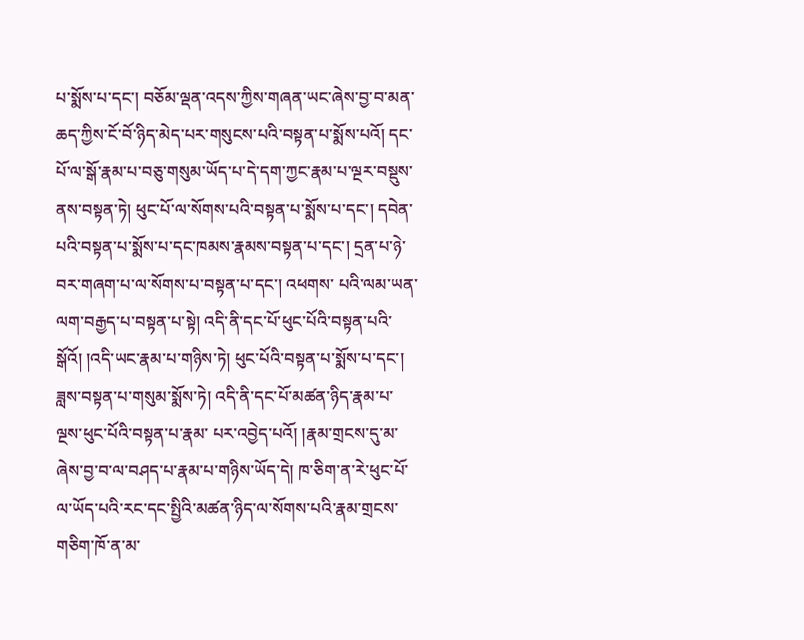པ་སྨོས་པ་དང་། བཅོམ་ལྡན་འདས་ཀྱིས་གཞན་ཡང་ཞེས་བྱ་བ་མན་ཆད་ཀྱིས་ངོ་བོ་ཉིད་མེད་པར་གསུངས་པའི་བསྟན་པ་སྨོས་པའོ། དང་པོ་ལ་སྒོ་རྣམ་པ་བཅུ་གསུམ་ཡོད་པ་དེ་དག་ཀྱང་རྣམ་པ་ལྔར་བསྡུས་ནས་བསྟན་ཏེ། ཕུང་པོ་ལ་སོགས་པའི་བསྟན་པ་སྨོས་པ་དང་། དབེན་པའི་བསྟན་པ་སྨོས་པ་དང་ཁམས་རྣམས་བསྟན་པ་དང་། དྲན་པ་ཉེ་བར་གཞག་པ་ལ་སོགས་པ་བསྟན་པ་དང་། འཕགས་ པའི་ལམ་ཡན་ལག་བརྒྱད་པ་བསྟན་པ་སྟེ། འདི་ནི་དང་པོ་ཕུང་པོའི་བསྟན་པའི་སྒོའོ། །འདི་ཡང་རྣམ་པ་གཉིས་ཏེ། ཕུང་པོའི་བསྟན་པ་སྨོས་པ་དང་། ཟླས་བསྟན་པ་གསུམ་སྨོས་ཏེ། འདི་ནི་དང་པོ་མཚན་ཉིད་རྣམ་པ་ལྔས་ཕུང་པོའི་བསྟན་པ་རྣམ་ པར་འབྱེད་པའོ། །རྣམ་གྲངས་དུ་མ་ཞེས་བྱ་བ་ལ་བཤད་པ་རྣམ་པ་གཉིས་ཡོད་དེ། ཁ་ཅིག་ན་རེ་ཕུང་པོ་ལ་ཡོད་པའི་རང་དང་སྤྱིའི་མཚན་ཉིད་ལ་སོགས་པའི་རྣམ་གྲངས་གཅིག་ཁོ་ན་མ་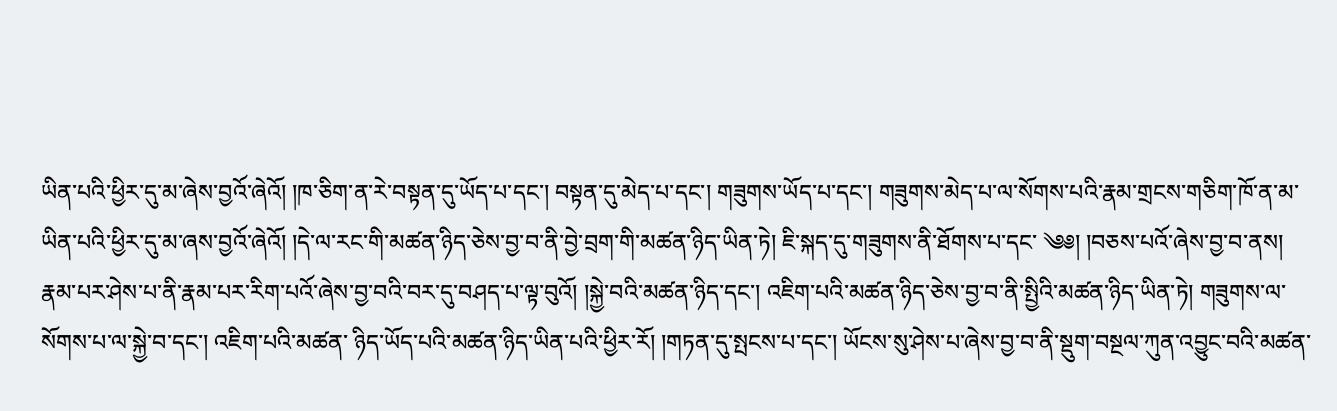ཡིན་པའི་ཕྱིར་དུ་མ་ཞེས་བྱའོ་ཞེའོ། །ཁ་ཅིག་ན་རེ་བསྟན་དུ་ཡོད་པ་དང་། བསྟན་དུ་མེད་པ་དང་། གཟུགས་ཡོད་པ་དང་། གཟུགས་མེད་པ་ལ་སོགས་པའི་རྣམ་གྲངས་གཅིག་ཁོ་ན་མ་ཡིན་པའི་ཕྱིར་དུ་མ་ཞས་བྱའོ་ཞེའོ། །དེ་ལ་རང་གི་མཚན་ཉིད་ཅེས་བྱ་བ་ནི་བྱེ་བྲག་གི་མཚན་ཉིད་ཡིན་ཏེ། ཇི་སྐད་དུ་གཟུགས་ནི་ཐོགས་པ་དང་ ༄༅། །བཅས་པའོ་ཞེས་བྱ་བ་ནས། རྣམ་པར་ཤེས་པ་ནི་རྣམ་པར་རིག་པའོ་ཞེས་བྱ་བའི་བར་དུ་བཤད་པ་ལྟ་བུའོ། །སྐྱེ་བའི་མཚན་ཉིད་དང་། འཇིག་པའི་མཚན་ཉིད་ཅེས་བྱ་བ་ནི་སྤྱིའི་མཚན་ཉིད་ཡིན་ཏེ། གཟུགས་ལ་སོགས་པ་ལ་སྐྱེ་བ་དང་། འཇིག་པའི་མཚན་ ཉིད་ཡོད་པའི་མཚན་ཉིད་ཡིན་པའི་ཕྱིར་རོ། །གཏན་དུ་སྤངས་པ་དང་། ཡོངས་སུ་ཤེས་པ་ཞེས་བྱ་བ་ནི་སྡུག་བསྔལ་ཀུན་འབྱུང་བའི་མཚན་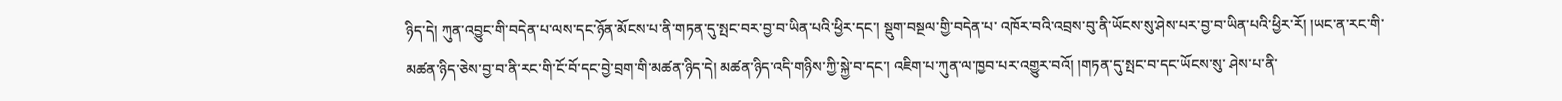ཉིད་དེ། ཀུན་འབྱུང་གི་བདེན་པ་ལས་དང་ཉོན་མོངས་པ་ནི་གཏན་དུ་སྤང་བར་བྱ་བ་ཡིན་པའི་ཕྱིར་དང་། སྡུག་བསྔལ་གྱི་བདེན་པ་ འཁོར་བའི་འབྲས་བུ་ནི་ཡོངས་སུ་ཤེས་པར་བྱ་བ་ཡིན་པའི་ཕྱིར་རོ། །ཡང་ན་རང་གི་མཚན་ཉིད་ཅེས་བྱ་བ་ནི་རང་གི་ངོ་བོ་དང་བྱེ་བྲག་གི་མཚན་ཉིད་དེ། མཚན་ཉིད་འདི་གཉིས་ཀྱི་སྐྱེ་བ་དང་། འཇིག་པ་ཀུན་ལ་ཁྱབ་པར་འགྱུར་བའོ། །གཏན་དུ་སྤང་བ་དང་ཡོངས་སུ་ ཤེས་པ་ནི་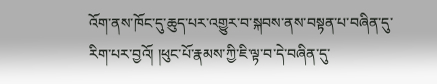འོག་ནས་ཁོང་དུ་ཆུད་པར་འགྱུར་བ་སྐབས་ནས་བསྟན་པ་བཞིན་དུ་རིག་པར་བྱའོ། །ཕུང་པོ་རྣམས་ཀྱི་ཇི་ལྟ་བ་དེ་བཞིན་དུ་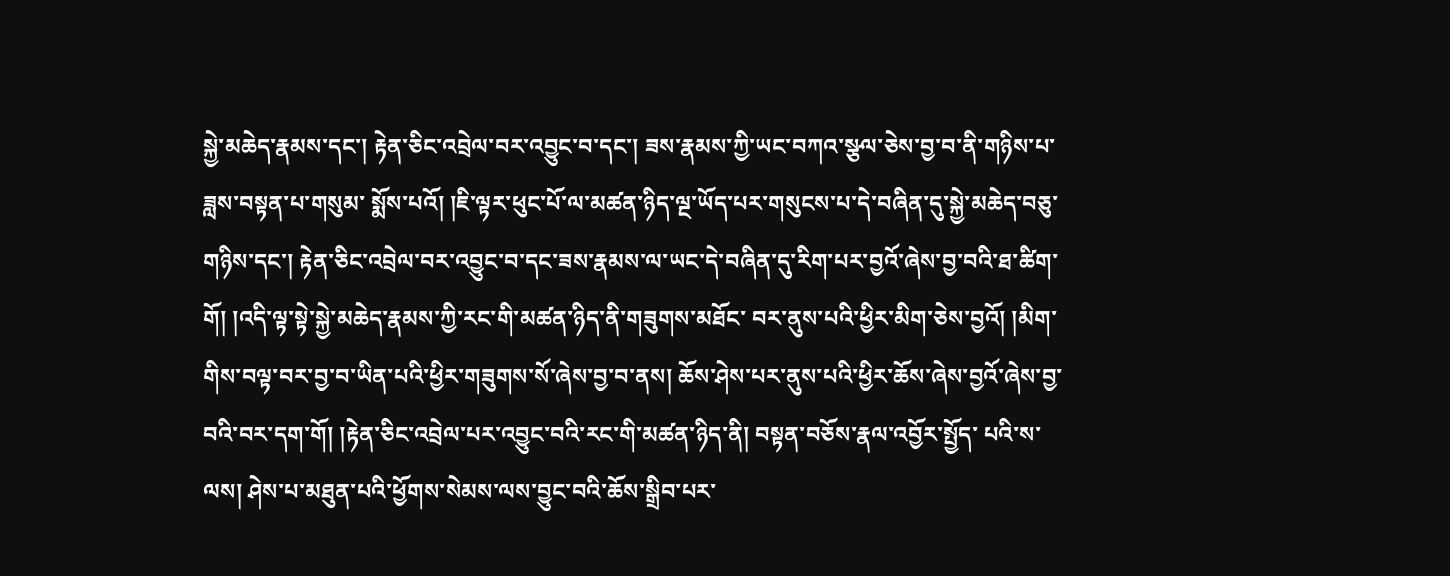སྐྱེ་མཆེད་རྣམས་དང་། རྟེན་ཅིང་འབྲེལ་བར་འབྱུང་བ་དང་། ཟས་རྣམས་ཀྱི་ཡང་བཀའ་སྩལ་ཅེས་བྱ་བ་ནི་གཉིས་པ་ཟླས་བསྟན་པ་གསུམ་ སྨོས་པའོ། །ཇི་ལྟར་ཕུང་པོ་ལ་མཚན་ཉིད་ལྔ་ཡོད་པར་གསུངས་པ་དེ་བཞིན་དུ་སྐྱེ་མཆེད་བཅུ་གཉིས་དང་། རྟེན་ཅིང་འབྲེལ་བར་འབྱུང་བ་དང་ཟས་རྣམས་ལ་ཡང་དེ་བཞིན་དུ་རིག་པར་བྱའོ་ཞེས་བྱ་བའི་ཐ་ཚིག་གོ། །འདི་ལྟ་སྟེ་སྐྱེ་མཆེད་རྣམས་ཀྱི་རང་གི་མཚན་ཉིད་ནི་གཟུགས་མཐོང་ བར་ནུས་པའི་ཕྱིར་མིག་ཅེས་བྱའོ། །མིག་གིས་བལྟ་བར་བྱ་བ་ཡིན་པའི་ཕྱིར་གཟུགས་སོ་ཞེས་བྱ་བ་ནས། ཆོས་ཤེས་པར་ནུས་པའི་ཕྱིར་ཆོས་ཞེས་བྱའོ་ཞེས་བྱ་བའི་བར་དག་གོ། །རྟེན་ཅིང་འབྲེལ་པར་འབྱུང་བའི་རང་གི་མཚན་ཉིད་ནི། བསྟན་བཅོས་རྣལ་འབྱོར་སྤྱོད་ པའི་ས་ལས། ཤེས་པ་མཐུན་པའི་ཕྱོགས་སེམས་ལས་བྱུང་བའི་ཆོས་སྒྲིབ་པར་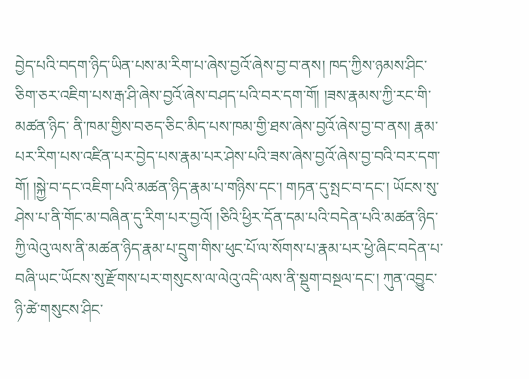བྱེད་པའི་བདག་ཉིད་ཡིན་པས་མ་རིག་པ་ཞེས་བྱའོ་ཞེས་བྱ་བ་ནས། ཁད་ཀྱིས་ཉམས་ཤིང་ཅིག་ཅར་འཇིག་པས་རྒ་ཤི་ཞེས་བྱའོ་ཞེས་བཤད་པའི་བར་དག་གོ། །ཟས་རྣམས་ཀྱི་རང་གི་མཚན་ཉིད་ ནི་ཁམ་གྱིས་བཅད་ཅིང་མིད་པས་ཁམ་གྱི་ཐས་ཞེས་བྱའོ་ཞེས་བྱ་བ་ནས། རྣམ་པར་རིག་པས་འཛིན་པར་བྱེད་པས་རྣམ་པར་ཤེས་པའི་ཟས་ཞེས་བྱའོ་ཞེས་བྱ་བའི་བར་དག་གོ། །སྐྱེ་བ་དང་འཇིག་པའི་མཚན་ཉིད་རྣམ་པ་གཉིས་དང་། གཏན་དུ་སྤང་བ་དང་། ཡོངས་སུ་ ཤེས་པ་ནི་གོང་མ་བཞིན་དུ་རིག་པར་བྱའོ། །ཅིའི་ཕྱིར་དོན་དམ་པའི་བདེན་པའི་མཚན་ཉིད་ཀྱི་ལེའུ་ལས་ནི་མཚན་ཉིད་རྣམ་པ་དྲུག་གིས་ཕུང་པོ་ལ་སོགས་པ་རྣམ་པར་ཕྱེ་ཞིང་བདེན་པ་བཞི་ཡང་ཡོངས་སུ་རྫོགས་པར་གསུངས་ལ་ལེའུ་འདི་ལས་ནི་སྡུག་བསྔལ་དང་། ཀུན་འབྱུང་ཉི་ཚེ་གསུངས་ཤིང་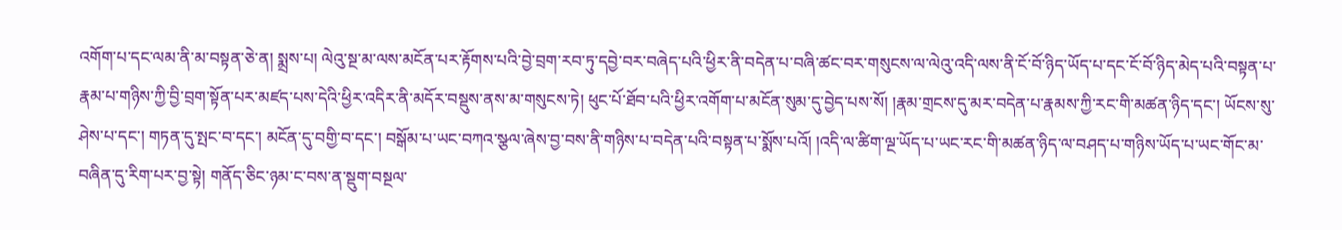འགོག་པ་དང་ལམ་ནི་མ་བསྟན་ཅེ་ན། སྨྲས་པ། ལེའུ་སྔ་མ་ལས་མངོན་པར་རྟོགས་པའི་བྱེ་བྲག་རབ་ཏུ་དབྱེ་བར་བཞེད་པའི་ཕྱིར་ནི་བདེན་པ་བཞི་ཚང་བར་གསུངས་ལ་ལེའུ་འདི་ལས་ནི་ངོ་བོ་ཉིད་ཡོད་པ་དང་ངོ་བོ་ཉིད་མེད་པའི་བསྟན་པ་ རྣམ་པ་གཉིས་ཀྱི་བྱི་བྲག་སྟོན་པར་མཛད་པས་དེའི་ཕྱིར་འདིར་ནི་མདོར་བསྡུས་ནས་མ་གསུངས་ཏེ། ཕུང་པོ་ཐོབ་པའི་ཕྱིར་འགོག་པ་མངོན་སུམ་དུ་བྱེད་པས་སོ། །རྣམ་གྲངས་དུ་མར་བདེན་པ་རྣམས་ཀྱི་རང་གི་མཚན་ཉིད་དང་། ཡོངས་སུ་ཤེས་པ་དང་། གཏན་དུ་སྤང་བ་དང་། མངོན་དུ་བགྱི་བ་དང་། བསྒོམ་པ་ཡང་བཀའ་སྩལ་ཞེས་བྱ་བས་ནི་གཉིས་པ་བདེན་པའི་བསྟན་པ་སྨོས་པའོ། །འདི་ལ་ཚིག་ལྔ་ཡོད་པ་ཡང་རང་གི་མཚན་ཉིད་ལ་བཤད་པ་གཉིས་ཡོད་པ་ཡང་གོང་མ་བཞིན་དུ་རིག་པར་བྱ་སྟེ། གནོད་ཅིང་ཉམ་ང་བས་ན་སྡུག་བསྔལ་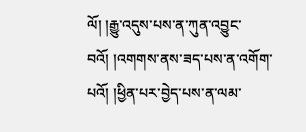ལོ། །རྒྱུ་འདུས་པས་ན་ཀུན་འབྱུང་བའོ། །འགགས་ནས་ཟད་པས་ན་འགོག་པའོ། །ཕྱིན་པར་བྱེད་པས་ན་ལམ་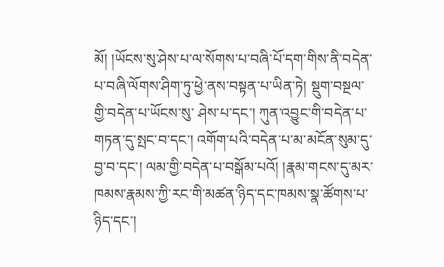མོ། །ཡོངས་སུ་ཤེས་པ་ལ་སོགས་པ་བཞི་པོ་དག་གིས་ནི་བདེན་པ་བཞི་ལོགས་ཤིག་ཏུ་ཕྱེ་ནས་བསྟན་པ་ཡིན་ཏེ། སྡུག་བསྔལ་གྱི་བདེན་པ་ཡོངས་སུ་ ཤེས་པ་དང་། ཀུན་འབྱུང་གི་བདེན་པ་གཏན་དུ་སྤང་བ་དང་། འགོག་པའི་བདེན་པ་མ་མངོན་སུམ་དུ་བྱ་བ་དང་། ལམ་གྱི་བདེན་པ་བསྒོམ་པའོ། །རྣམ་གངས་དུ་མར་ཁམས་རྣམས་ཀྱི་རང་གི་མཚན་ཉིད་དང་ཁམས་སྣ་ཚོགས་པ་ཉིད་དང་།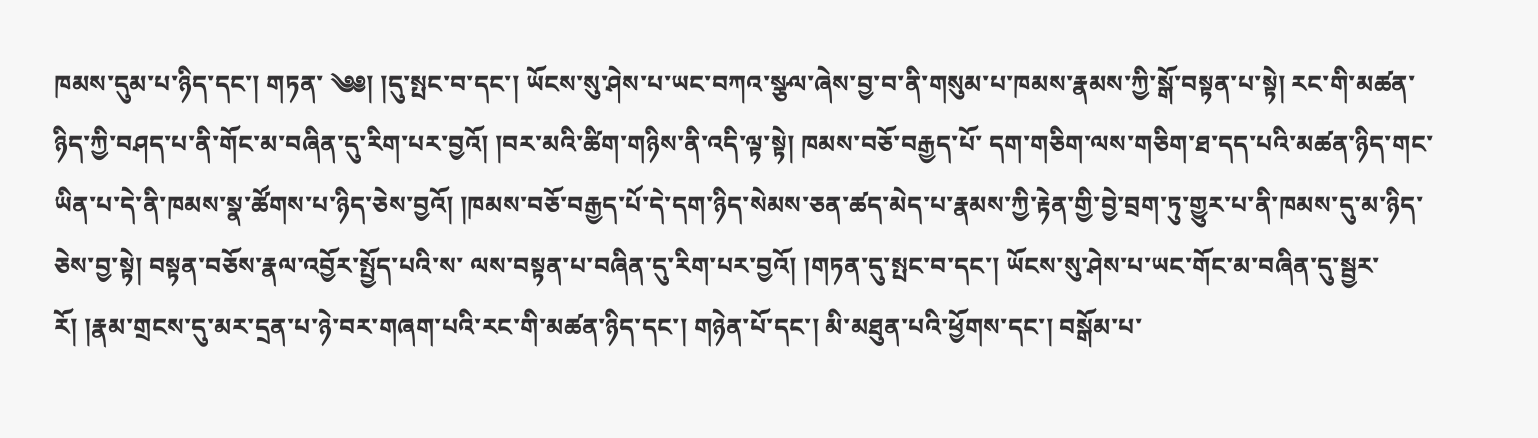ཁམས་དུམ་པ་ཉིད་དང་། གཏན་ ༄༅། །དུ་སྤང་བ་དང་། ཡོངས་སུ་ཤེས་པ་ཡང་བཀའ་སྩལ་ཞེས་བྱ་བ་ནི་གསུམ་པ་ཁམས་རྣམས་ཀྱི་སྒོ་བསྟན་པ་སྟེ། རང་གི་མཚན་ཉིད་ཀྱི་བཤད་པ་ནི་གོང་མ་བཞིན་དུ་རིག་པར་བྱའོ། །བར་མའི་ཚིག་གཉིས་ནི་འདི་ལྟ་སྟེ། ཁམས་བཅོ་བརྒྱད་པོ་ དག་གཅིག་ལས་གཅིག་ཐ་དད་པའི་མཚན་ཉིད་གང་ཡིན་པ་དེ་ནི་ཁམས་སྣ་ཚོགས་པ་ཉིད་ཅེས་བྱའོ། །ཁམས་བཅོ་བརྒྱད་པོ་དེ་དག་ཉིད་སེམས་ཅན་ཚད་མེད་པ་རྣམས་ཀྱི་རྟེན་གྱི་བྱེ་བྲག་ཏུ་གྱུར་པ་ནི་ཁམས་དུ་མ་ཉིད་ཅེས་བྱ་སྟེ། བསྟན་བཅོས་རྣལ་འབྱོར་སྤྱོད་པའི་ས་ ལས་བསྟན་པ་བཞིན་དུ་རིག་པར་བྱའོ། །གཏན་དུ་སྤང་བ་དང་། ཡོངས་སུ་ཤེས་པ་ཡང་གོང་མ་བཞིན་དུ་སྦྱར་རོ། །རྣམ་གྲངས་དུ་མར་དྲན་པ་ཉེ་བར་གཞག་པའི་རང་གི་མཚན་ཉིད་དང་། གཉེན་པོ་དང་། མི་མཐུན་པའི་ཕྱོགས་དང་། བསྒོམ་པ་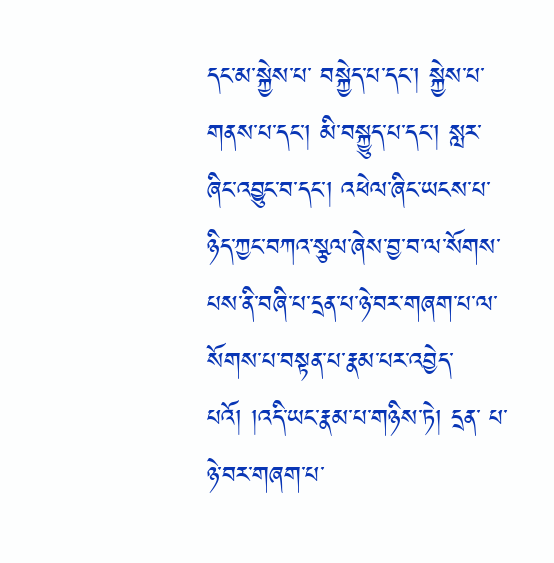དང་མ་སྐྱེས་པ་ བསྐྱེད་པ་དང་། སྐྱེས་པ་གནས་པ་དང་། མི་བསྐྱུད་པ་དང་། སླར་ཞིང་འབྱུང་བ་དང་། འཕེལ་ཞིང་ཡངས་པ་ཉིད་ཀྱང་བཀའ་སྩལ་ཞེས་བྱ་བ་ལ་སོགས་པས་ནི་བཞི་པ་དྲན་པ་ཉེ་བར་གཞག་པ་ལ་སོགས་པ་བསྟན་པ་རྣམ་པར་འབྱེད་པའོ། །འདི་ཡང་རྣམ་པ་གཉིས་ཏེ། དྲན་ པ་ཉེ་བར་གཞག་པ་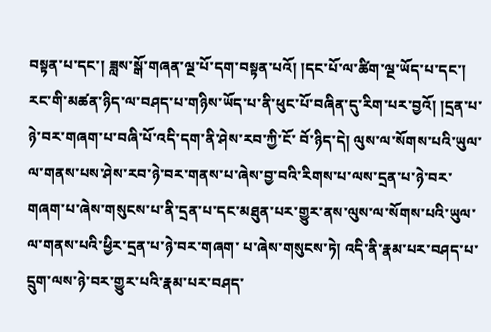བསྟན་པ་དང་། ཟླས་སྒོ་གཞན་ལྔ་པོ་དག་བསྟན་པའོ། །དང་པོ་ལ་ཚིག་ལྔ་ཡོད་པ་དང་། རང་གི་མཚན་ཉིད་ལ་བཤད་པ་གཉིས་ཡོད་པ་ནི་ཕུང་པོ་བཞིན་དུ་རིག་པར་བྱའོ། །དྲན་པ་ཉེ་བར་གཞག་པ་བཞི་པོ་འདི་དག་ནི་ཤེས་རབ་ཀྱི་ངོ་ བོ་ཉིད་དེ། ལུས་ལ་སོགས་པའི་ཡུལ་ལ་གནས་པས་ཤེས་རབ་ཉེ་བར་གནས་པ་ཞེས་བྱ་བའི་རིགས་པ་ལས་དྲན་པ་ཉེ་བར་གཞག་པ་ཞེས་གསུངས་པ་ནི་དྲན་པ་དང་མཐུན་པར་གྱུར་ནས་ལུས་ལ་སོགས་པའི་ཡུལ་ལ་གནས་པའི་ཕྱིར་དྲན་པ་ཉེ་བར་གཞག་ པ་ཞེས་གསུངས་ཏེ། འདི་ནི་རྣམ་པར་བཤད་པ་དྲུག་ལས་ཉེ་བར་གྱུར་པའི་རྣམ་པར་བཤད་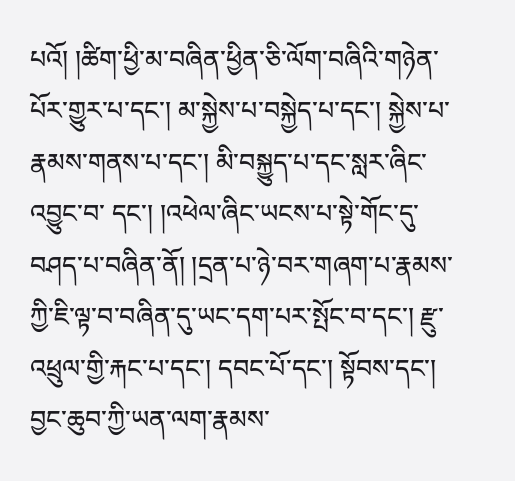པའོ། །ཚིག་ཕྱི་མ་བཞིན་ཕྱིན་ཅི་ལོག་བཞིའི་གཉེན་པོར་གྱུར་པ་དང་། མ་སྐྱེས་པ་བསྐྱེད་པ་དང་། སྐྱེས་པ་རྣམས་གནས་པ་དང་། མི་བསྐྱུད་པ་དང་སླར་ཞིང་འབྱུང་བ་ དང་། །འཕེལ་ཞིང་ཡངས་པ་སྟེ་གོང་དུ་བཤད་པ་བཞིན་ནོ། །དྲན་པ་ཉེ་བར་གཞག་པ་རྣམས་ཀྱི་ཇི་ལྟ་བ་བཞིན་དུ་ཡང་དག་པར་སྤོང་བ་དང་། རྫུ་འཕྲུལ་གྱི་རྐང་པ་དང་། དབང་པོ་དང་། སྟོབས་དང་། བྱང་ཆུབ་ཀྱི་ཡན་ལག་རྣམས་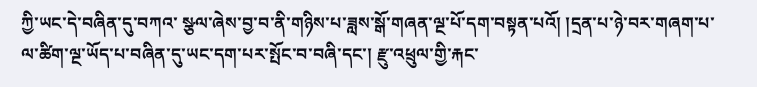ཀྱི་ཡང་དེ་བཞིན་དུ་བཀའ་ སྩལ་ཞེས་བྱ་བ་ནི་གཉིས་པ་ཟླས་སྒོ་གཞན་ལྔ་པོ་དག་བསྟན་པའོ། །དྲན་པ་ཉེ་བར་གཞག་པ་ལ་ཚིག་ལྔ་ཡོད་པ་བཞིན་དུ་ཡང་དག་པར་སྤོང་བ་བཞི་དང་། རྫུ་འཕྲུལ་གྱི་རྐང་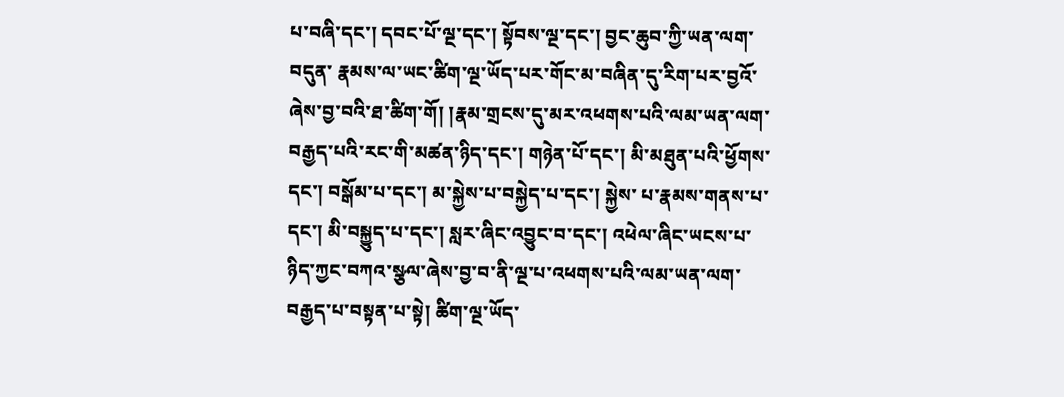པ་བཞི་དང་། དབང་པོ་ལྔ་དང་། སྟོབས་ལྔ་དང་། བྱང་ཆུབ་ཀྱི་ཡན་ལག་བདུན་ རྣམས་ལ་ཡང་ཚིག་ལྔ་ཡོད་པར་གོང་མ་བཞིན་དུ་རིག་པར་བྱའོ་ཞེས་བྱ་བའི་ཐ་ཚིག་གོ། །རྣམ་གྲངས་དུ་མར་འཕགས་པའི་ལམ་ཡན་ལག་བརྒྱད་པའི་རང་གི་མཚན་ཉིད་དང་། གཉེན་པོ་དང་། མི་མཐུན་པའི་ཕྱོགས་དང་། བསྒོམ་པ་དང་། མ་སྐྱེས་པ་བསྐྱེད་པ་དང་། སྐྱེས་ པ་རྣམས་གནས་པ་དང་། མི་བསྐྱུད་པ་དང་། སླར་ཞིང་འབྱུང་བ་དང་། འཕེལ་ཞིང་ཡངས་པ་ཉིད་ཀྱང་བཀའ་སྩལ་ཞེས་བྱ་བ་ནི་ལྔ་པ་འཕགས་པའི་ལམ་ཡན་ལག་བརྒྱད་པ་བསྟན་པ་སྟེ། ཚིག་ལྔ་ཡོད་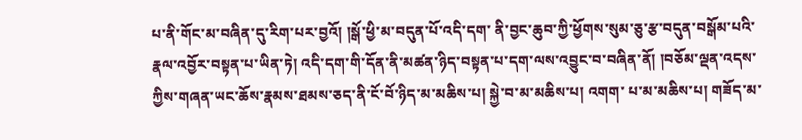པ་ནི་གོང་མ་བཞིན་དུ་རིག་པར་བྱའོ། །སྒོ་ཕྱི་མ་བདུན་པོ་འདི་དག་ ནི་བྱང་ཆུབ་ཀྱི་ཕྱོགས་སུམ་ཅུ་རྩ་བདུན་བསྒོམ་པའི་རྣལ་འབྱོར་བསྟན་པ་ཡིན་ཏེ། འདི་དག་གི་དོན་ནི་མཚན་ཉིད་བསྟན་པ་དག་ལས་འབྱུང་བ་བཞིན་ནོ། །བཅོམ་ལྡན་འདས་ཀྱིས་གཞན་ཡང་ཆོས་རྣམས་ཐམས་ཅད་ནི་ངོ་བོ་ཉིད་མ་མཆིས་པ། སྐྱེ་བ་མ་མཆིས་པ། འགག་ པ་མ་མཆིས་པ། གཟོད་མ་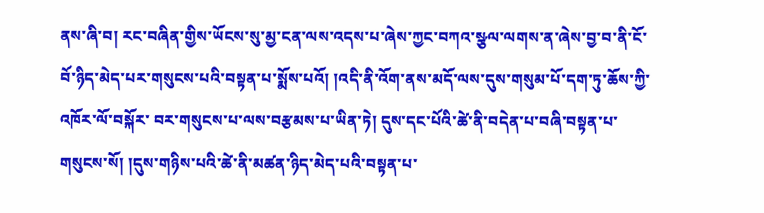ནས་ཞི་བ། རང་བཞིན་གྱིས་ཡོངས་སུ་མྱ་ངན་ལས་འདས་པ་ཞེས་ཀྱང་བཀའ་སྩལ་ལགས་ན་ཞེས་བྱ་བ་ནི་ངོ་བོ་ཉིད་མེད་པར་གསུངས་པའི་བསྟན་པ་སྨོས་པའོ། །འདི་ནི་འོག་ནས་མདོ་ལས་དུས་གསུམ་པོ་དག་ཏུ་ཆོས་ཀྱི་འཁོར་ལོ་བསྐོར་ བར་གསུངས་པ་ལས་བརྩམས་པ་ཡིན་ཏེ། དུས་དང་པོའི་ཚེ་ནི་བདེན་པ་བཞི་བསྟན་པ་གསུངས་སོ། །དུས་གཉིས་པའི་ཚེ་ནི་མཚན་ཉིད་མེད་པའི་བསྟན་པ་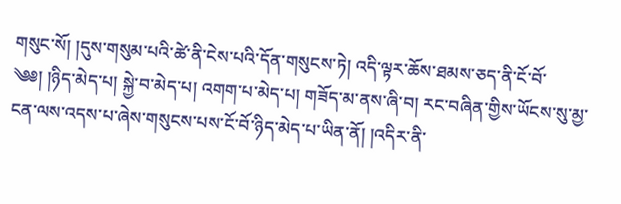གསུང་སོ། །དུས་གསུམ་པའི་ཚེ་ནི་ངེས་པའི་དོན་གསུངས་ཏེ། འདི་ལྟར་ཆོས་ཐམས་ཅད་ནི་ངོ་བོ་ ༄༅། །ཉིད་མེད་པ། སྐྱེ་བ་མེད་པ། འགག་པ་མེད་པ། གཟོད་མ་ནས་ཞི་བ། རང་བཞིན་གྱིས་ཡོངས་སུ་མྱ་ངན་ལས་འདས་པ་ཞེས་གསུངས་པས་ངོ་བོ་ཉིད་མེད་པ་ཡིན་ནོ། །འདིར་ནི་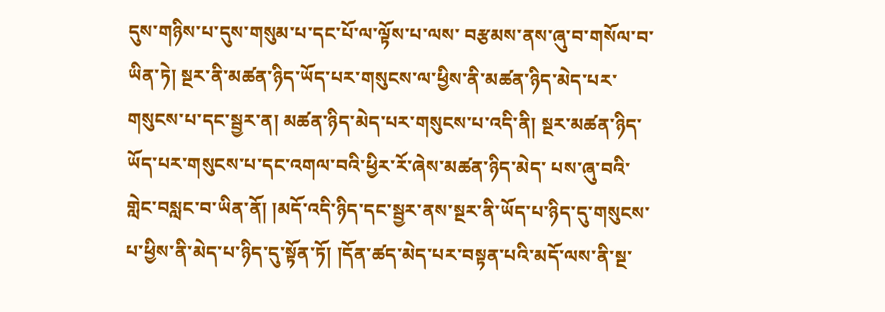དུས་གཉིས་པ་དུས་གསུམ་པ་དང་པོ་ལ་ལྟོས་པ་ལས་ བརྩམས་ནས་ཞུ་བ་གསོལ་བ་ཡིན་ཏེ། སྔར་ནི་མཚན་ཉིད་ཡོད་པར་གསུངས་ལ་ཕྱིས་ནི་མཚན་ཉིད་མེད་པར་གསུངས་པ་དང་སྦྱར་ན། མཚན་ཉིད་མེད་པར་གསུངས་པ་འདི་ནི། སྔར་མཚན་ཉིད་ཡོད་པར་གསུངས་པ་དང་འགལ་བའི་ཕྱིར་རོ་ཞེས་མཚན་ཉིད་མེད་ པས་ཞུ་བའི་གླེང་བསླང་བ་ཡིན་ནོ། །མདོ་འདི་ཉིད་དང་སྦྱར་ནས་སྔར་ནི་ཡོད་པ་ཉིད་དུ་གསུངས་པ་ཕྱིས་ནི་མེད་པ་ཉིད་དུ་སྟོན་ཏོ། །དོན་ཚད་མེད་པར་བསྟན་པའི་མདོ་ལས་ནི་སྔ་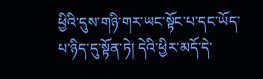ཕྱིའི་དུས་གཉི་གར་ཡང་སྟོང་པ་དང་ཡོད་པ་ཉིད་དུ་སྟོན་ཏེ། དེའི་ཕྱིར་མདོ་དེ་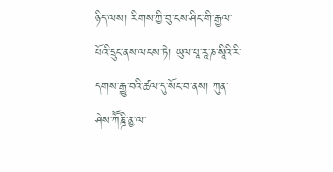ཉིད་ལས། རིགས་ཀྱི་བུ་ངས་ཤིང་གི་རྒྱལ་པོའི་དྲུང་ནས་ལངས་ཏེ། ཡུལ་པཱ་རཱ་ཎ་སཱིའི་རི་དགས་རྒྱུ་བའི་ཚལ་དུ་སོང་བ་ནས། ཀུན་ཤེས་ཀཽཎྜི་ནྱ་ལ་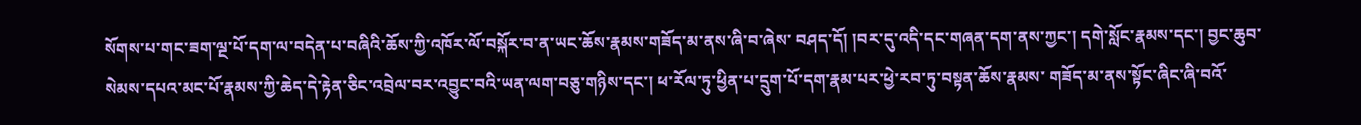སོགས་པ་གང་ཟག་ལྔ་པོ་དག་ལ་བདེན་པ་བཞིའི་ཆོས་ཀྱི་འཁོར་ལོ་བསྐོར་བ་ན་ཡང་ཆོས་རྣམས་གཟོད་མ་ནས་ཞི་བ་ཞེས་ བཤད་དོ། །བར་དུ་འདི་དང་གཞན་དག་ནས་ཀྱང་། དགེ་སློང་རྣམས་དང་། བྱང་ཆུབ་སེམས་དཔའ་མང་པོ་རྣམས་ཀྱི་ཆེད་དེ་རྟེན་ཅིང་འབྲེལ་བར་འབྱུང་བའི་ཡན་ལག་བཅུ་གཉིས་དང་། ཕ་རོལ་ཏུ་ཕྱིན་པ་དྲུག་པོ་དག་རྣམ་པར་ཕྱེ་རབ་ཏུ་བསྟན་ཆོས་རྣམས་ གཟོད་མ་ནས་སྟོང་ཞིང་ཞི་བའོ་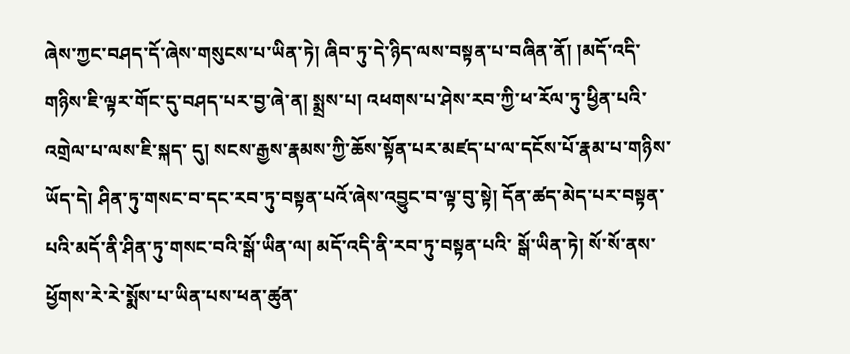ཞེས་ཀྱང་བཤད་དོ་ཞེས་གསུངས་པ་ཡིན་ཏེ། ཞིབ་ཏུ་དེ་ཉིད་ལས་བསྟན་པ་བཞིན་ནོ། །མདོ་འདི་གཉིས་ཇི་ལྟར་གོང་དུ་བཤད་པར་བྱ་ཞེ་ན། སྨྲས་པ། འཕགས་པ་ཤེས་རབ་ཀྱི་ཕ་རོལ་ཏུ་ཕྱིན་པའི་འགྲེལ་པ་ལས་ཇི་སྐད་ དུ། སངས་རྒྱས་རྣམས་ཀྱི་ཆོས་སྟོན་པར་མཛད་པ་ལ་དངོས་པོ་རྣམ་པ་གཉིས་ཡོད་དེ། ཤིན་ཏུ་གསང་བ་དང་རབ་ཏུ་བསྟན་པའོ་ཞེས་འབྱུང་བ་ལྟ་བུ་སྟེ། དོན་ཚད་མེད་པར་བསྟན་པའི་མདོ་ནི་ཤིན་ཏུ་གསང་བའི་སྒོ་ཡིན་ལ། མདོ་འདི་ནི་རབ་ཏུ་བསྟན་པའི་ སྒོ་ཡིན་ཏེ། སོ་སོ་ནས་ཕྱོགས་རེ་རེ་སྨོས་པ་ཡིན་པས་ཕན་ཚུན་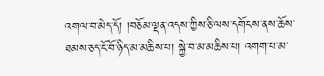འགལ་བ་མེད་དོ། །བཅོམ་ལྡན་འདས་ཀྱིས་ཅི་ལས་དགོངས་ནས་ཆོས་ཐམས་ཅད་ངོ་བོ་ཉིད་མ་མཆིས་པ། སྐྱེ་བ་མ་མཆིས་པ། འགག་པ་མ་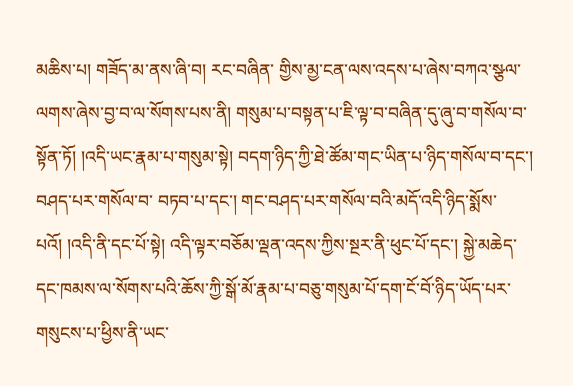མཆིས་པ། གཟོད་མ་ནས་ཞི་བ། རང་བཞིན་ གྱིས་མྱ་ངན་ལས་འདས་པ་ཞེས་བཀའ་སྩལ་ལགས་ཞེས་བྱ་བ་ལ་སོགས་པས་ནི། གསུམ་པ་བསྟན་པ་ཇི་ལྟ་བ་བཞིན་དུ་ཞུ་བ་གསོལ་བ་སྟོན་ཏོ། །འདི་ཡང་རྣམ་པ་གསུམ་སྟེ། བདག་ཉིད་ཀྱི་ཐེ་ཚོམ་གང་ཡིན་པ་ཉིད་གསོལ་བ་དང་། བཤད་པར་གསོལ་བ་ བཏབ་པ་དང་། གང་བཤད་པར་གསོལ་བའི་མདོ་འདི་ཉིད་སྨོས་པའོ། །འདི་ནི་དང་པོ་སྟེ། འདི་ལྟར་བཅོམ་ལྡན་འདས་ཀྱིས་སྔར་ནི་ཕུང་པོ་དང་། སྐྱེ་མཆེད་དང་ཁམས་ལ་སོགས་པའི་ཆོས་ཀྱི་སྒོ་མོ་རྣམ་པ་བཅུ་གསུམ་པོ་དག་ངོ་བོ་ཉིད་ཡོད་པར་ གསུངས་པ་ཕྱིས་ནི་ཡང་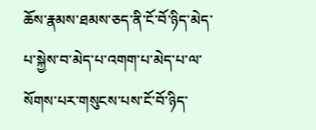ཆོས་རྣམས་ཐམས་ཅད་ནི་ངོ་བོ་ཉིད་མེད་པ་སྐྱེས་བ་མེད་པ་འགག་པ་མེད་པ་ལ་སོགས་པར་གསུངས་པས་ངོ་བོ་ཉིད་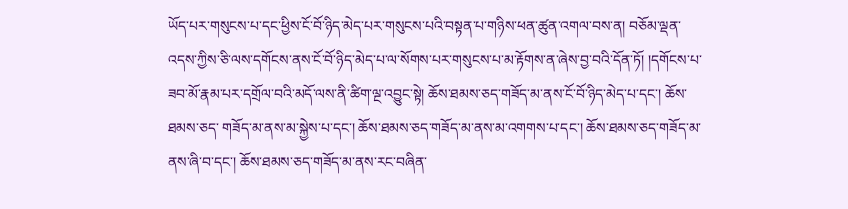ཡོད་པར་གསུངས་པ་དང་ཕྱིས་ངོ་བོ་ཉིད་མེད་པར་གསུངས་པའི་བསྟན་པ་གཉིས་ཕན་ཚུན་འགལ་བས་ན། བཅོམ་ལྡན་ འདས་ཀྱིས་ཅི་ལས་དགོངས་ནས་ངོ་བོ་ཉིད་མེད་པ་ལ་སོགས་པར་གསུངས་པ་མ་རྟོགས་ན་ཞེས་བྱ་བའི་དོན་ཏོ། །དགོངས་པ་ཟབ་མོ་རྣམ་པར་དགྲོལ་བའི་མདོ་ལས་ནི་ཚིག་ལྔ་འབྱུང་སྟེ། ཆོས་ཐམས་ཅད་གཟོད་མ་ནས་ངོ་བོ་ཉིད་མེད་པ་དང་། ཆོས་ཐམས་ཅད་ གཟོད་མ་ནས་མ་སྐྱེས་པ་དང་། ཆོས་ཐམས་ཅད་གཟོད་མ་ནས་མ་འགགས་པ་དང་། ཆོས་ཐམས་ཅད་གཟོད་མ་ནས་ཞི་བ་དང་། ཆོས་ཐམས་ཅད་གཟོད་མ་ནས་རང་བཞིན་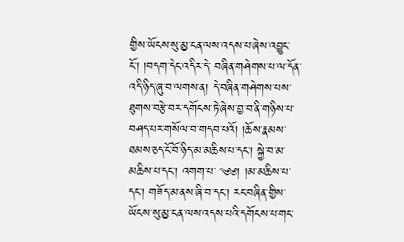གྱིས་ཡོངས་སུ་མྱ་ངན་ལས་འདས་པ་ཞེས་འབྱུང་ངོ་། །བདག་དེང་འདིར་དེ་ བཞིན་གཤེགས་པ་ལ་དོན་འདི་ཉིད་ཞུ་བ་ལགས་ན། དེ་བཞིན་གཤེགས་པས་ཐུགས་བརྩེ་བར་དགོངས་ཏེ་ཞེས་བྱ་བ་ནི་གཉིས་པ་བཤད་པར་གསོལ་བ་གདབ་པའོ། །ཆོས་རྣམས་ཐམས་ཅད་ངོ་བོ་ཉིད་མ་མཆིས་པ་དང་། སྐྱེ་བ་མ་མཆིས་པ་དང་། འགག་པ་ ༄༅། །མ་མཆིས་པ་དང་། གཟོད་མ་ནས་ཞི་བ་དང་། རང་བཞིན་གྱིས་ཡོངས་སུ་མྱ་ངན་ལས་འདས་པའི་དགོངས་པ་གང་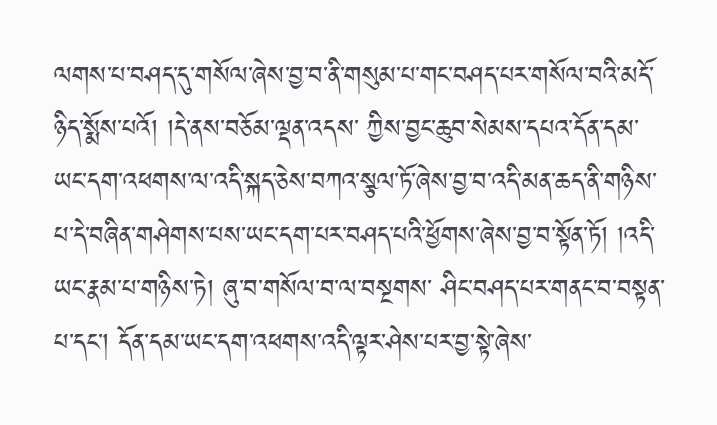ལགས་པ་བཤད་དུ་གསོལ་ཞེས་བྱ་བ་ནི་གསུམ་པ་གང་བཤད་པར་གསོལ་བའི་མདོ་ཉིད་སྨོས་པའོ། །དེ་ནས་བཅོམ་ལྡན་འདས་ ཀྱིས་བྱང་ཆུབ་སེམས་དཔའ་དོན་དམ་ཡང་དག་འཕགས་ལ་འདི་སྐད་ཅེས་བཀའ་སྩལ་ཏོ་ཞེས་བྱ་བ་འདི་མན་ཆད་ནི་གཉིས་པ་དེ་བཞིན་གཤེགས་པས་ཡང་དག་པར་བཤད་པའི་ཕྱོགས་ཞེས་བྱ་བ་སྟོན་ཏོ། །འདི་ཡང་རྣམ་པ་གཉིས་ཏེ། ཞུ་བ་གསོལ་བ་ལ་བསྔགས་ ཤིང་བཤད་པར་གནང་བ་བསྟན་པ་དང་། དོན་དམ་ཡང་དག་འཕགས་འདི་ལྟར་ཤེས་པར་བྱ་སྟེ་ཞེས་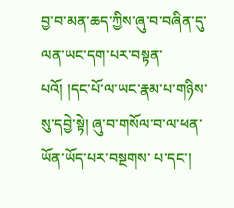བྱ་བ་མན་ཆད་ཀྱིས་ཞུ་བ་བཞིན་དུ་ལན་ཡང་དག་པར་བསྟན་པའོ། །དང་པོ་ལ་ཡང་རྣམ་པ་གཉིས་སུ་དབྱེ་སྟེ། ཞུ་བ་གསོལ་བ་ལ་ཕན་ཡོན་ཡོད་པར་བསྔགས་ པ་དང་།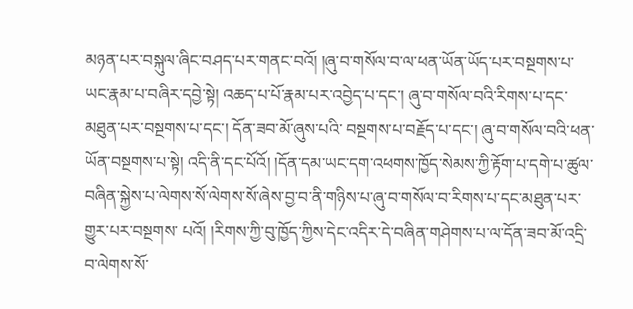མཉན་པར་བསྐུལ་ཞིང་བཤད་པར་གནང་བའོ། །ཞུ་བ་གསོལ་བ་ལ་ཕན་ཡོན་ཡོད་པར་བསྔགས་པ་ཡང་རྣམ་པ་བཞིར་དབྱེ་སྟེ། འཆད་པ་པོ་རྣམ་པར་འབྱེད་པ་དང་། ཞུ་བ་གསོལ་བའི་རིགས་པ་དང་མཐུན་པར་བསྔགས་པ་དང་། དོན་ཟབ་མོ་ཞུས་པའི་ བསྔགས་པ་བརྗོད་པ་དང་། ཞུ་བ་གསོལ་བའི་ཕན་ཡོན་བསྔགས་པ་སྟེ། འདི་ནི་དང་པོའོ། །དོན་དམ་ཡང་དག་འཕགས་ཁྱོད་སེམས་ཀྱི་རྟོག་པ་དགེ་པ་ཚུལ་བཞིན་སྐྱེས་པ་ལེགས་སོ་ལེགས་སོ་ཞེས་བྱ་བ་ནི་གཉིས་པ་ཞུ་བ་གསོལ་བ་རིགས་པ་དང་མཐུན་པར་གྱུར་པར་བསྔགས་ པའོ། །རིགས་ཀྱི་བུ་ཁྱོད་ཀྱིས་དེང་འདིར་དེ་བཞིན་གཤེགས་པ་ལ་དོན་ཟབ་མོ་འདྲི་བ་ལེགས་སོ་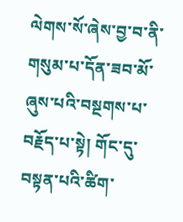ལེགས་སོ་ཞེས་བྱ་བ་ནི་གསུམ་པ་དོན་ཟབ་མོ་ཞུས་པའི་བསྔགས་པ་བརྗོད་པ་སྟེ། གོང་དུ་བསྟན་པའི་ཚིག་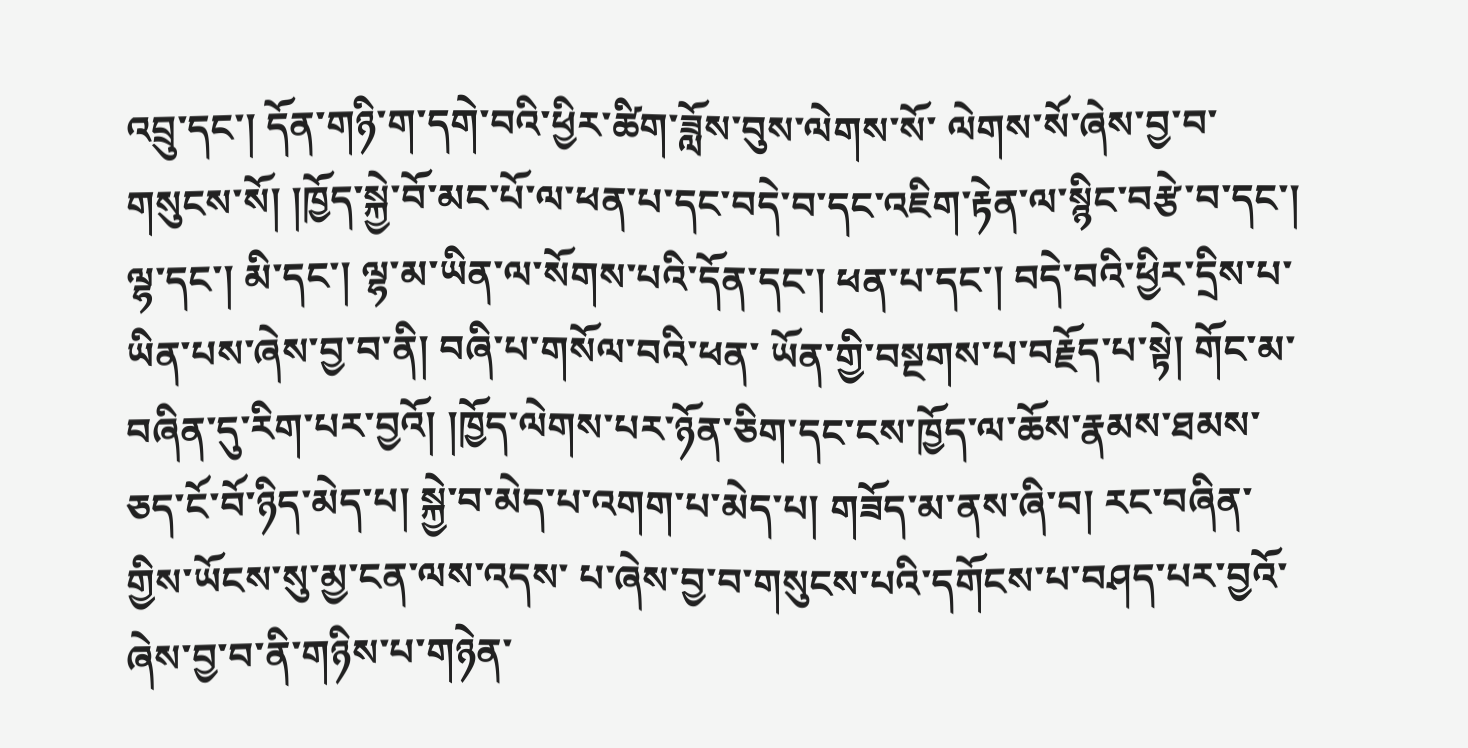འབྲུ་དང་། དོན་གཉི་ག་དགེ་བའི་ཕྱིར་ཚིག་ཟློས་བུས་ལེགས་སོ་ ལེགས་སོ་ཞེས་བྱ་བ་གསུངས་སོ། །ཁྱོད་སྐྱེ་བོ་མང་པོ་ལ་ཕན་པ་དང་བདེ་བ་དང་འཇིག་རྟེན་ལ་སྙིང་བརྩེ་བ་དང་། ལྷ་དང་། མི་དང་། ལྷ་མ་ཡིན་ལ་སོགས་པའི་དོན་དང་། ཕན་པ་དང་། བདེ་བའི་ཕྱིར་དྲིས་པ་ཡིན་པས་ཞེས་བྱ་བ་ནི། བཞི་པ་གསོལ་བའི་ཕན་ ཡོན་གྱི་བསྔགས་པ་བརྗོད་པ་སྟེ། གོང་མ་བཞིན་དུ་རིག་པར་བྱའོ། །ཁྱོད་ལེགས་པར་ཉོན་ཅིག་དང་ངས་ཁྱོད་ལ་ཆོས་རྣམས་ཐམས་ཅད་ངོ་བོ་ཉིད་མེད་པ། སྐྱེ་བ་མེད་པ་འགག་པ་མེད་པ། གཟོད་མ་ནས་ཞི་བ། རང་བཞིན་གྱིས་ཡོངས་སུ་མྱ་ངན་ལས་འདས་ པ་ཞེས་བྱ་བ་གསུངས་པའི་དགོངས་པ་བཤད་པར་བྱའོ་ཞེས་བྱ་བ་ནི་གཉིས་པ་གཉེན་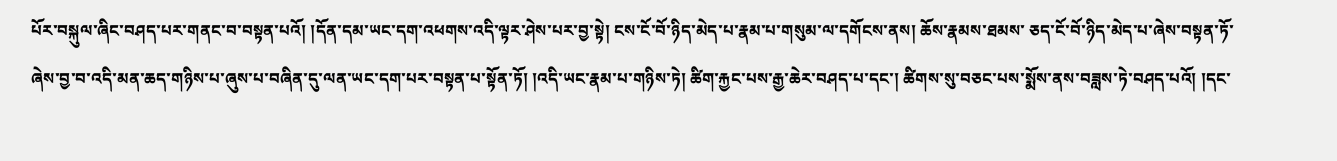པོར་བསྐུལ་ཞིང་བཤད་པར་གནང་བ་བསྟན་པའོ། །དོན་དམ་ཡང་དག་འཕགས་འདི་ལྟར་ཤེས་པར་བྱ་སྟེ། ངས་ངོ་བོ་ཉིད་མེད་པ་རྣམ་པ་གསུམ་ལ་དགོངས་ནས། ཆོས་རྣམས་ཐམས་ ཅད་ངོ་བོ་ཉིད་མེད་པ་ཞེས་བསྟན་ཏོ་ཞེས་བྱ་བ་འདི་མན་ཆད་གཉིས་པ་ཞུས་པ་བཞིན་དུ་ལན་ཡང་དག་པར་བསྟན་པ་སྟོན་ཏོ། །འདི་ཡང་རྣམ་པ་གཉིས་ཏེ། ཚིག་རྐྱང་པས་རྒྱ་ཆེར་བཤད་པ་དང་། ཚིགས་སུ་བཅང་པས་སྨོས་ནས་བཟླས་ཏེ་བཤད་པའོ། །དང་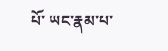པོ་ ཡང་རྣམ་པ་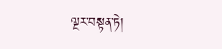ལྔར་བསྟན་ཏེ།